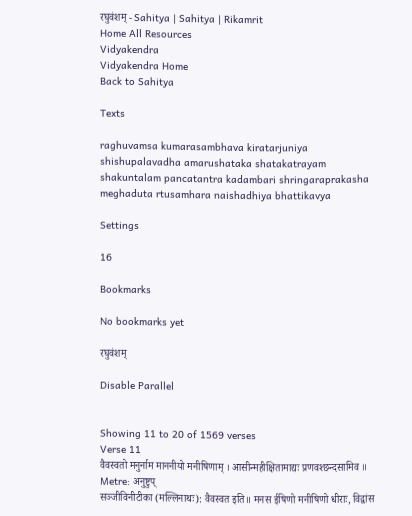रघुवंशम् - Sahitya | Sahitya | Rikamrit
Home All Resources
Vidyakendra
Vidyakendra Home
Back to Sahitya

Texts

raghuvamsa kumarasambhava kiratarjuniya shishupalavadha amarushataka shatakatrayam shakuntalam pancatantra kadambari shringaraprakasha meghaduta rtusamhara naishadhiya bhattikavya

Settings

16

Bookmarks

No bookmarks yet

रघुवंशम्

Disable Parallel


Showing 11 to 20 of 1569 verses
Verse 11
वैवस्वतो मनुर्नाम माननीयो मनीषिणाम् । आसीन्महीक्षितामाद्यः प्रणवश्छन्दसामिव ॥
Metre: अनुष्टुप्
सञ्जीविनीटीका (मल्लिनाथः): वैवस्वत इति॥ मनस ईषिणो मनीषिणो धीराः, विद्वांस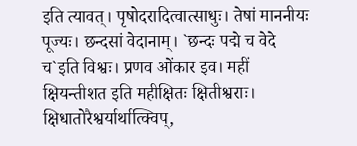इति त्यावत्। पृषोदरादित्वात्साधुः। तेषां माननीयः पूज्यः। छन्दसां वेदानाम्। `छन्दः पद्मे च वेदे च`इति विश्वः। प्रणव ओंकार इव। महीं क्षियन्तीशत इति महीक्षितः क्षितीश्वराः। क्षिधातोरैश्वर्यार्थात्क्विप्,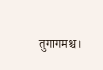तुगागमश्च।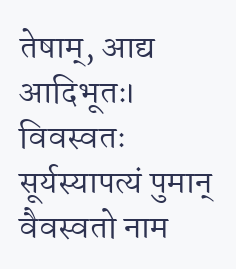तेषाम्, आद्य आदिभूतः। विवस्वतः सूर्यस्यापत्यं पुमान् वैवस्वतो नाम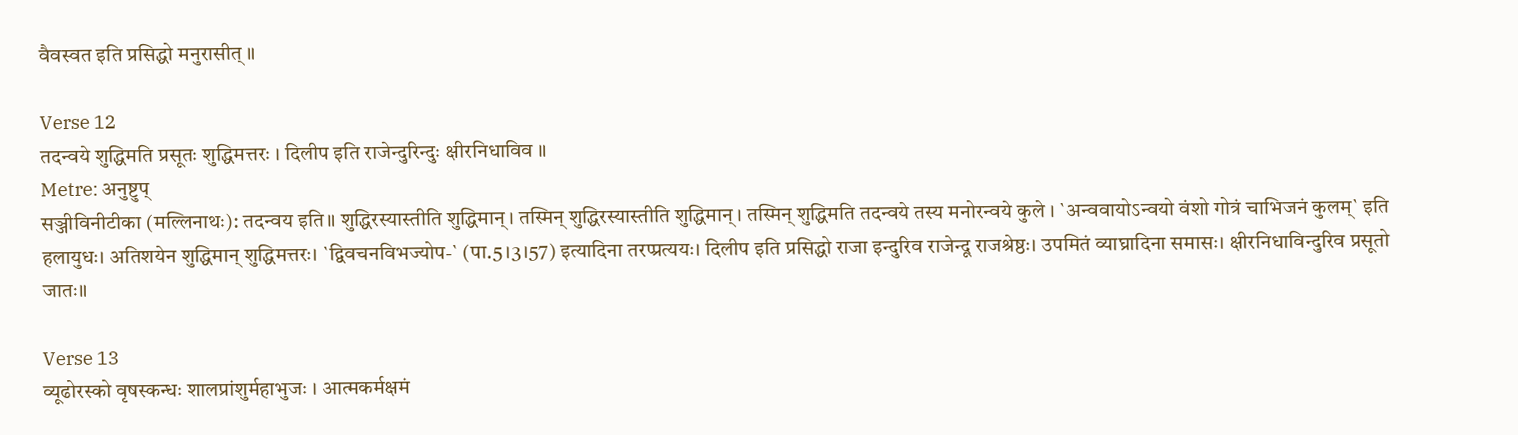वैवस्वत इति प्रसिद्धो मनुरासीत् ॥

Verse 12
तदन्वये शुद्धिमति प्रसूतः शुद्धिमत्तरः । दिलीप इति राजेन्दुरिन्दुः क्षीरनिधाविव ॥
Metre: अनुष्टुप्
सञ्जीविनीटीका (मल्लिनाथः): तदन्वय इति॥ शुद्धिरस्यास्तीति शुद्धिमान्। तस्मिन् शुद्धिरस्यास्तीति शुद्धिमान्। तस्मिन् शुद्धिमति तदन्वये तस्य मनोरन्वये कुले । `अन्ववायोऽन्वयो वंशो गोत्रं चाभिजनं कुलम्` इति हलायुधः। अतिशयेन शुद्धिमान् शुद्धिमत्तरः। `द्विवचनविभज्योप-` (पा.5।3।57) इत्यादिना तरप्प्रत्ययः। दिलीप इति प्रसिद्धो राजा इन्दुरिव राजेन्दू राजश्रेष्ठः। उपमितं व्याघ्रादिना समासः। क्षीरनिधाविन्दुरिव प्रसूतो जातः॥

Verse 13
व्यूढोरस्को वृषस्कन्धः शालप्रांशुर्महाभुजः । आत्मकर्मक्षमं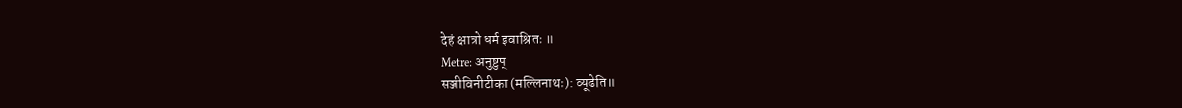देहं क्षात्रो धर्म इवाश्रितः ॥
Metre: अनुष्टुप्
सञ्जीविनीटीका (मल्लिनाथः): व्यूढेति॥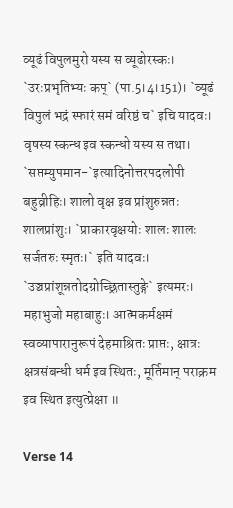व्यूढं विपुलमुरो यस्य स व्यूढोरस्कः। `उरःप्रभृतिभ्यः कप्‌` (पा.5।4।151)। `व्यूढं विपुलं भद्रं स्फारं समं वरिष्ठं च` इचि यादवः। वृषस्य स्कन्ध इव स्कन्धो यस्य स तथा। `सप्तम्युपमान-`इत्यादिनोत्तरपदलोपी बहुव्रीहिः। शालो वृक्ष इव प्रांशुरुन्नतः शालप्रांशुः। `प्राकारवृक्षयोः शालः शालः सर्जतरुः स्मृतः।` इति यादवः। `उञ्चप्रांशून्नतोदग्रोच्छ्रितास्तुङ्गे` इत्यमरः। महाभुजो महाबाहुः। आत्मकर्मक्षमं स्वव्यापारानुरूपं देहमाश्रितः प्राप्तः, क्षात्रः क्षत्रसंबन्धी धर्म इव स्थितः, मूर्तिमान् पराक्रम इव स्थित इत्युत्प्रेक्षा ॥

Verse 14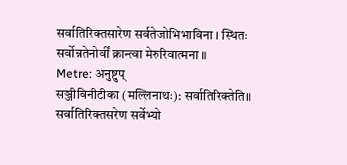सर्वातिरिक्तसारेण सर्वतेजोभिभाविना । स्थितः सर्वोन्नतेनोर्वीं क्रान्त्वा मेरुरिवात्मना ॥
Metre: अनुष्टुप्
सञ्जीविनीटीका (मल्लिनाथः): सर्वातिरिक्तेति॥ सर्वातिरिक्तसरेण सर्वेभ्यो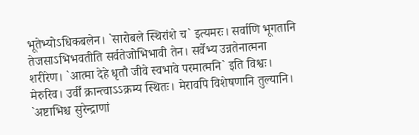भूतेभ्योऽधिकबलेन। `सारोबले स्थिरांशे च` इत्यमरः। सर्वाणि भूगतानि तेजसाऽभिभवतीति सर्वतेजोभिभावी तेन। सर्वेभ्य उन्नतेनात्मना शरीरेण। `आत्मा देहे धृतौ जीवे स्वभावे परमात्मनि` इति विश्वः। मेरुरिव। उर्वीं क्रान्त्वाऽऽक्रम्य स्थितः। मेरावपि विशेषणानि तुल्यानि। `अष्टाभिश्च सुरेन्द्राणां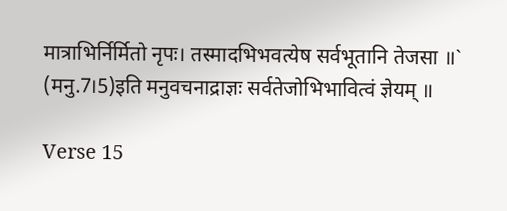मात्राभिर्निर्मितो नृपः। तस्मादभिभवत्येष सर्वभूतानि तेजसा ॥` (मनु.7।5)इति मनुवचनाद्राज्ञः सर्वतेजोभिभावित्वं ज्ञेयम् ॥

Verse 15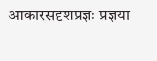आकारसदृशप्रज्ञः प्रज्ञया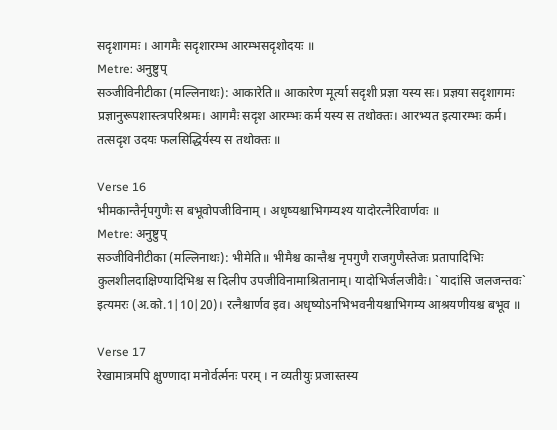सदृशागमः । आगमैः सदृशारम्भ आरम्भसदृशोदयः ॥
Metre: अनुष्टुप्
सञ्जीविनीटीका (मल्लिनाथः): आकारेति॥ आकारेण मूर्त्या सदृशी प्रज्ञा यस्य सः। प्रज्ञया सदृशागमः प्रज्ञानुरूपशास्त्त्रपरिश्रमः। आगमैः सदृश आरम्भः कर्म यस्य स तथोक्तः। आरभ्यत इत्यारम्भः कर्म। तत्सदृश उदयः फलसिद्धिर्यस्य स तथोक्तः ॥

Verse 16
भीमकान्तैर्नृपगुणैः स बभूवोपजीविनाम् । अधृष्यश्चाभिगम्यश्य यादोरत्नैरिवार्णवः ॥
Metre: अनुष्टुप्
सञ्जीविनीटीका (मल्लिनाथः): भीमेति॥ भीमैश्च कान्तैश्च नृपगुणै राजगुणैस्तेजः प्रतापादिभिः कुलशीलदाक्षिण्यादिभिश्च स दिलीप उपजीविनामाश्रितानाम्। यादोभिर्जलजीवैः। `यादांसि जलजन्तवः` इत्यमरः (अ.को.1|10|20)। रत्नैश्चार्णव इव। अधृष्योऽनभिभवनीयश्चाभिगम्य आश्रयणीयश्च बभूव ॥

Verse 17
रेखामात्रमपि क्षुण्णादा मनोर्वर्त्मनः परम् । न व्यतीयुः प्रजास्तस्य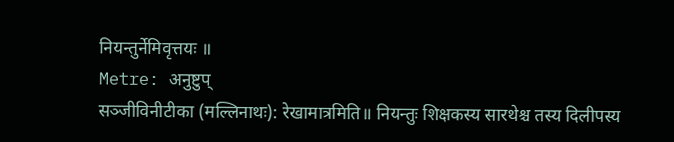नियन्तुर्नेमिवृत्तयः ॥
Metre: अनुष्टुप्
सञ्जीविनीटीका (मल्लिनाथः): रेखामात्रमिति॥ नियन्तुः शिक्षकस्य सारथेश्च तस्य दिलीपस्य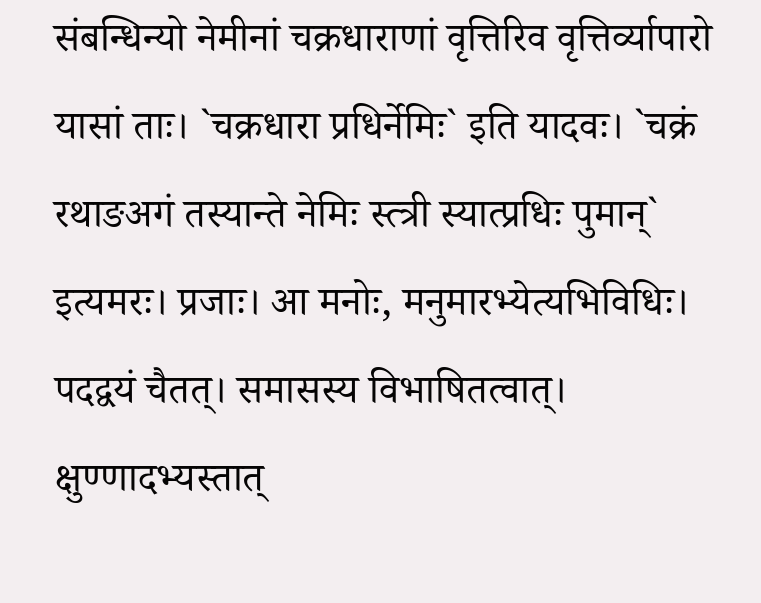संबन्धिन्यो नेमीनां चक्रधाराणां वृत्तिरिव वृत्तिर्व्यापारो यासां ताः। `चक्रधारा प्रधिर्नेमिः` इति यादवः। `चक्रं रथाङअगं तस्यान्ते नेमिः स्त्त्री स्यात्प्रधिः पुमान्` इत्यमरः। प्रजाः। आ मनोः, मनुमारभ्येत्यभिविधिः। पदद्वयं चैतत्। समासस्य विभाषितत्वात्। क्षुण्णादभ्यस्तात्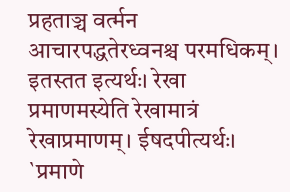प्रहताञ्च वर्त्मन आचारपद्धतेरध्वनश्च परमधिकम्। इतस्तत इत्यर्थः। रेखा प्रमाणमस्येति रेखामात्रं रेखाप्रमाणम्। ईषदपीत्यर्थः। `प्रमाणे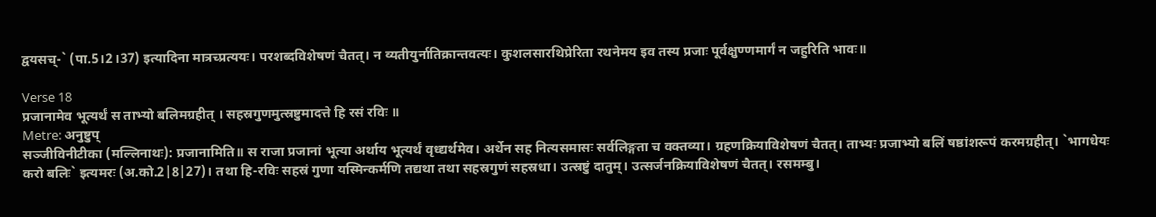द्वयसच्-` (पा.5।2।37) इत्यादिना मात्रच्प्रत्ययः। परशब्दविशेषणं चैतत्। न व्यतीयुर्नातिक्रान्तवत्यः। कुशलसारथिप्रेरिता रथनेमय इव तस्य प्रजाः पूर्वक्षुण्णमार्गं न जहुरिति भावः॥

Verse 18
प्रजानामेव भूत्यर्थं स ताभ्यो बलिमग्रहीत् । सहस्रगुणमुत्स्रष्टुमादत्ते हि रसं रविः ॥
Metre: अनुष्टुप्
सञ्जीविनीटीका (मल्लिनाथः): प्रजानामिति॥ स राजा प्रजानां भूत्या अर्थाय भूत्यर्थं वृध्द्यर्थमेव। अर्थेन सह नित्यसमासः सर्वलिङ्गता च वक्तव्या। ग्रहणक्रियाविशेषणं चैतत्। ताभ्यः प्रजाभ्यो बलिं षष्ठांशरूपं करमग्रहीत्। `भागधेयः करो बलिः` इत्यमरः (अ.को.2|8|27)। तथा हि-रविः सहस्रं गुणा यस्मिन्कर्मणि तद्यथा तथा सहस्रगुणं सहस्रधा। उत्स्रष्टुं दातुम्। उत्सर्जनक्रियाविशेषणं चैतत्। रसमम्बु।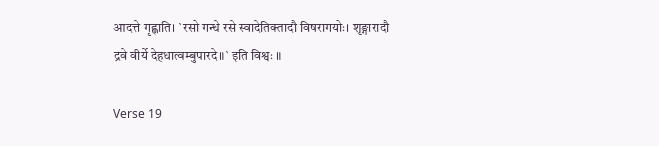आदत्ते गृह्णाति। `रसो गन्धे रसे स्वादेतिक्तादौ विषरागयोः। शृङ्गारादौ द्रवे वीर्ये देहधात्वम्बुपारदे॥` इति विश्वः ॥

Verse 19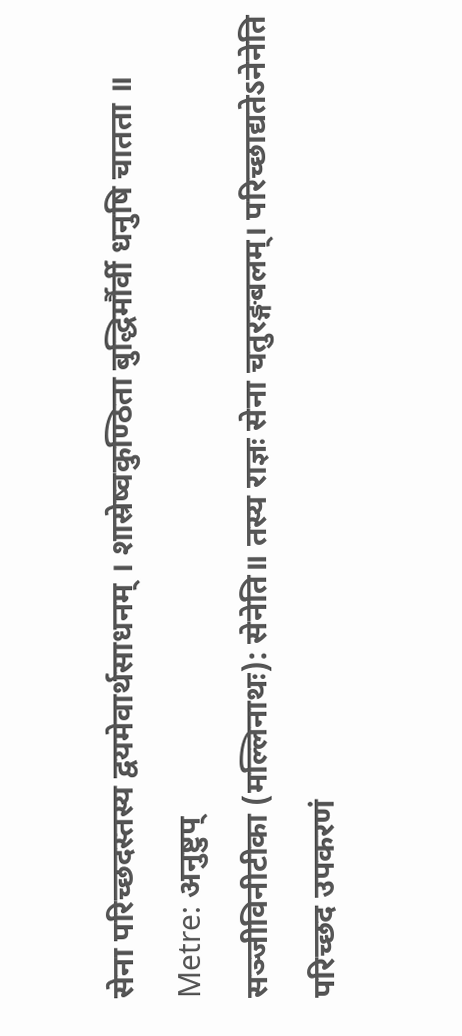सेना परिच्छदस्तस्य द्वयमेवार्थसाधनम् । शास्रेष्वकुण्ठिता बुद्धिर्मौर्वी धनुषि चातता ॥
Metre: अनुष्टुप्
सञ्जीविनीटीका (मल्लिनाथः): सेनेति॥ तस्य राज्ञः सेना चतुरङ्गबलम्। परिच्छाद्यतेऽनेनेति परिच्छद उपकरणं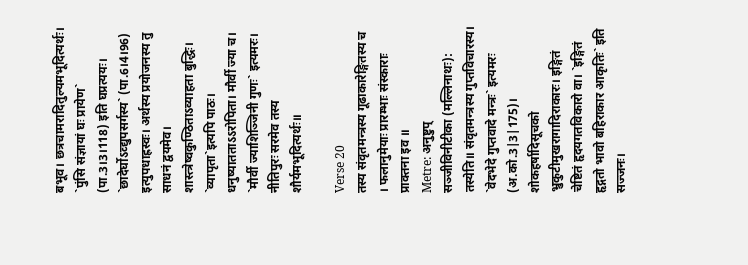बभूव। छत्रचामरादितुल्यमभूदित्यर्थः। `पुंसि संज्ञायां घः प्रायेण` (पा.3।3।118) इति घप्रत्ययः। `छादेर्घोऽव्द्युपसर्गस्य` (पा.6।4।96) इत्युपधाह्रस्वः। अर्थस्य प्रयोजनस्य तु साधनं द्वयमेव। शास्त्त्रेष्वकुण्ठिताऽव्याहता बुद्धिः। `व्यापृता`इत्यपि पाठः। धनुष्यातताऽऽरोपिता। मौर्वी ज्या च। `मौर्वी ज्याशिञ्जिनी गुणः` इत्यमरः। नीतिपुरः सरमेव तस्य शौर्यमभूदित्यर्थः॥

Verse 20
तस्य संवृतमन्त्रस्य गूढाकारेङ्गितस्य च । फलानुमेयाः प्रारम्भाः संस्काराः प्राक्तना इव ॥
Metre: अनुष्टुप्
सञ्जीविनीटीका (मल्लिनाथः): तस्येति॥ संवृतमन्त्रस्य गुप्तविचारस्य। `वेदभेदे गुप्तवादे मन्त्रः` इत्यमरः (अ.को.3|3|175)। शोकहर्षादिसूचको भ्रुकुटीमुखरागादिराकारः। इङ्गितं चेष्टितं हृदयगतविकारो वा। `इङ्गितं हृद्गतो भावो बहिराकार आकृतिः` इति सज्जनः।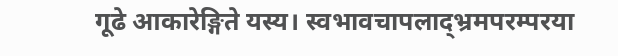गूढे आकारेङ्गिते यस्य। स्वभावचापलाद्भ्रमपरम्परया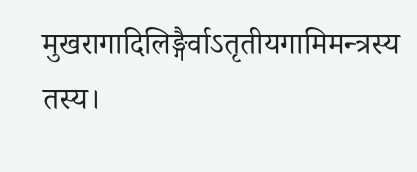मुखरागादिलिङ्गैर्वाऽतृतीयगामिमन्त्रस्य तस्य।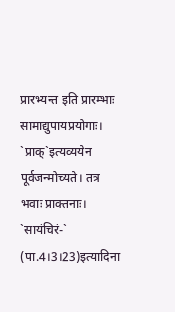प्रारभ्यन्त इति प्रारम्भाः सामाद्युपायप्रयोगाः। `प्राक्`इत्यव्ययेन पूर्वजन्मोच्यते। तत्र भवाः प्राक्तनाः। `सायंचिरं-` (पा.4।3।23)इत्यादिना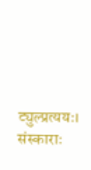ट्युल्प्रत्ययः। संस्काराः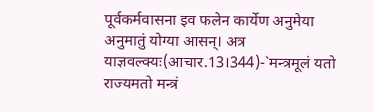पूर्वकर्मवासना इव फलेन कार्येण अनुमेया अनुमातुं योग्या आसन्। अत्र याज्ञवल्क्यः(आचार.13।344)-`मन्त्रमूलं यतो राज्यमतो मन्त्रं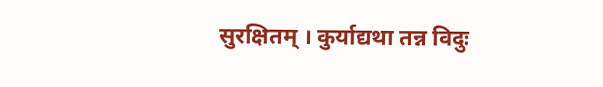सुरक्षितम् । कुर्याद्यथा तन्न विदुः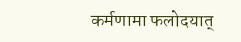कर्मणामा फलोदयात्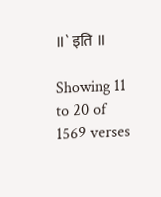॥` इति ॥

Showing 11 to 20 of 1569 verses